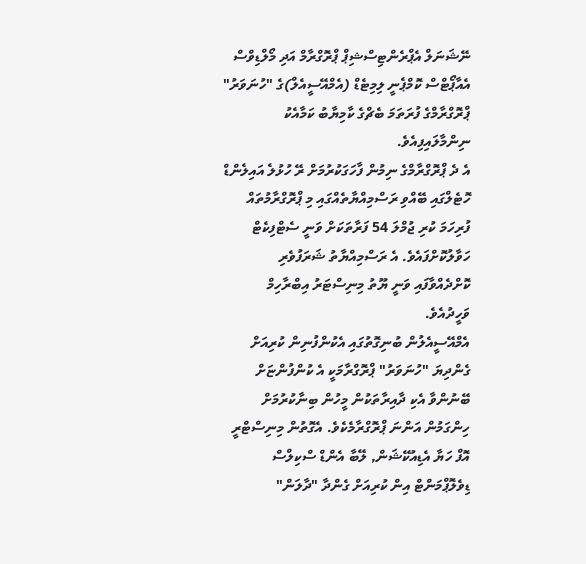ނޭޝަނަލް އެޕްރެންޓިސްޝިޕް ޕްރޮގްރާމް އަދި މޯލްޑިވްސް އެއާޕޯޓްސް ކޮމްޕެނީ ލިމިޓެޑް (އެމްއޭސީއެލް)ގެ "ހުނަވަރު" ޕްރޮގްރާމްގެ ފުރަތަމަ ބެޗްގެ ކާމިޔާބު ކަމާއެކު ނިންމާލައިފިއެވެ.
އެ ދެ ޕްރޮގްރާމްގެ ނިމުން ފާހަގަކުރުމަށް ރޭ ހުޅުލެ އައިލެންޑް ހޮޓެލްގައި ބޭއްވި ރަސްމިއްޔާތެއްގައި މި ޕްރޮގްރާމުތައް ފުރިހަމަ ކުރި ޖުމްލަ 54 ފަރާތަކަށް ވަނީ ސެޓްފިކެޓް ހަވާލުކޮށްފައެވެ. އެ ރަސްމިއްޔާތު ޝަރަފުވެރި ކޮށްދެއްވާފައި ވަނީ ޔޫތު މިނިސްޓަރު އިބްރާހިމް ވަހީދުއެވެ.
އެމްއޭސީއެލުން ބުނިގޮތުގައި އެކުންފުނިން ކުރިއަށް ގެންދިޔަ "ހުނަވަރު" ޕްރޮގްރާމަކީ އެ ކުންފުންޏަށް ބޭނުންވާ އެކި ދާއިރާތަކުން މީހުން ބިނާކުރުމަށް ހިންގަމުން އަންނަ ޕްރޮގްރާމެކެވެ. އެގޮތުން މިނިސްޓްރީ އޮފް ހަޔާ އެޑިއުކޭޝަން, ލޭބާ އެންޑް ސްކިލްސް ޑިވެލޮޕްމަންޓް އިން ކުރިއަށް ގެންދާ "ދާލަން"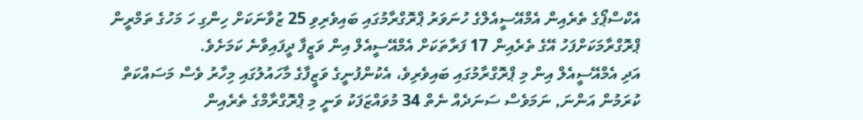އެކްސްޕޯގެ ތެރެއިން އެމްއޭސީއެލްގެ ހުނަވަރު ޕްރޮގްރާމުގައި ބައިވެރިވި 25 ޒުވާނަކަށް ހިންގި ހަ މަހުގެ ތަމްރީން ޕްރޮގްރާމަކަށްފަހު އޭގެ ތެރެއިން 17 ފަރާތަކަށް އެމްއޭސީއެލް އިން ވަޒީފާ ދީފައިވާނެ ކަމަށެވެ.
އަދި އެމްއޭސީއެލް އިން މި ޕްރޮގްރާމުގައި ބައިވެރިވެ، އެކުންފުނީގެ ވަޒީފާގެ މާހައުލުގައި މިހާރު ވެސް މަސައްކަތް ކުރަމުން އަންނަ, ނަމަވެސް ސަނަދެއް ނެތް 34 މުވައްޒަފަކު ވަނީ މި ޕްރޮގްރާމްގެ ތެރެއިން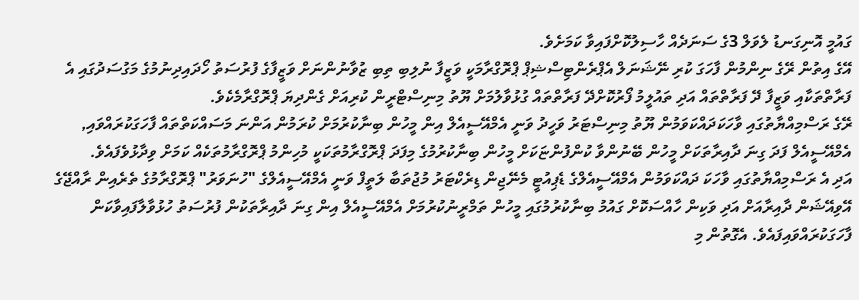ގައުމީ އޮނިގަނޑު ލެވަލް 3ގެ ސަނަދެއް ހާސިލުކޮށްފައިވާ ކަމަށެވެ.
އޭގެ އިތުން ރޭގެ ނިންމުން ފާހަގަ ކުރި ނޭޝަނަލް އެޕްރެންޓިސްޝިޕް ޕްރޮގްރާމަކީ ވަޒީފާ ނުލިބި ތިބި ޒުވާނުންނަށް ވަޒީފާގެ ފުރުސަތު ހޯދައިދިނުމުގެ މަގުސަދުގައި އެ ފަރާތްތަކާއި ވަޒީފާ ދޭ ފަރާތްތައް އަދި ތައުލީމު ފޯރުކޮށްދޭ ފަރާތްތައް ގުޅުވާލުމަށް ޔޫތު މިނިސްޓްރީން ކުރިއަށް ގެންދިޔަ ޕްރޮގްރާމެކެވެ.
ރޭގެ ރަސްމިއްޔާތުގައި ވާހަކަދައްކަވަމުން ޔޫތު މިނިސްޓަރު ވަހީދު ވަނީ އެމްއޭސީއެލް އިން މީހުން ބިނާކުރުމަށް ކުރަމުން އަންނަ މަސައްކަތްތައް ފާހަގަކުރައްވައި, އެމްއޭސީއެލް ފަދަ ގިނަ ދާއިރާތަކަށް މީހުން ބޭނުންވާ ކުންފުންޏަކަށް މީހުން ބިނާކުރުމުގެ މިފަދަ ޕްރޮގްރާމުތަކަކީ މުހިންމު ޕްރޮގްރާމުތަކެއް ކަމަށް ވިދާޅުވެފައެވެ.
އަދި އެ ރަސްމިއްޔާތުގައި ވާހަކަ ދައްކަވަމުން އެމްއޭސީއެލްގެ ޑެޕިއުޓީ މެނޭޖިން ޑިރެކްޓަރު މުޖުތަބާ ލަތީފް ވަނީ އެމްއޭސީއެލްގެ "ހުނަވަރު" ޕްރޮގްރާމުގެ ތެރެއިން ރާއްޖޭގެ އޭވިއޭޝަން ދާއިރާއަށް އަދި ވަކިން ހާއްސަކޮށް ގައުމު ބިނާކުރުމުގައި މީހުން ތަމްރީނުކުރުމަށް އެމްއޭސީއެލް އިން ގިނަ ދާއިރާތަކުން ފުރުސަތު ހުޅުވާލާފައިވާކަން ފާހަގަކުރައްވައިފައެވެ. އެގޮތުން މި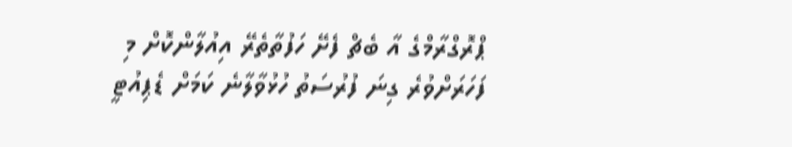ޕްރޮގްރާމްގެ އާ ބެޗް ފެށޭ ހަފުތާތެރޭ އިއުލާންކޮށް މި ފަހަރަށްވުރެ ގިނަ ފުރުސަތު ހުޅުވާލާނެ ކަމަށް ޑެޕިއުޓީ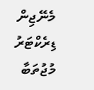މެނޭޖިން ޑިރެކްޓަރު މުޖުތަބާ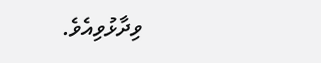ވިދާޅުވިއެވެ.